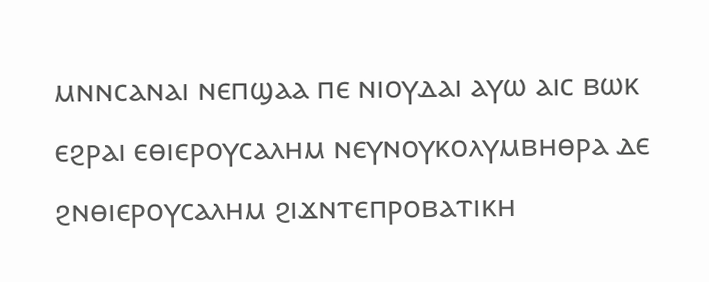ⲙⲛⲛⲥⲁⲛⲁⲓ ⲛⲉⲡϣⲁⲁ ⲡⲉ ⲛⲓⲟⲩⲇⲁⲓ ⲁⲩⲱ ⲁⲓⲥ ⲃⲱⲕ ⲉϩⲣⲁⲓ ⲉⲑⲓⲉⲣⲟⲩⲥⲁⲗⲏⲙ ⲛⲉⲩⲛⲟⲩⲕⲟⲗⲩⲙⲃⲏⲑⲣⲁ ⲇⲉ ϩⲛⲑⲓⲉⲣⲟⲩⲥⲁⲗⲏⲙ ϩⲓϫⲛⲧⲉⲡⲣⲟⲃⲁⲧⲓⲕⲏ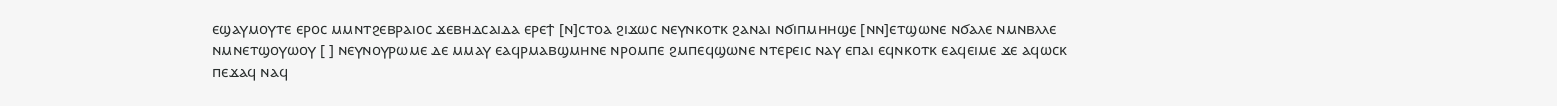ⲉϣⲁⲩⲙⲟⲩⲧⲉ ⲉⲣⲟⲥ ⲙⲙⲛⲧϩⲉⲃⲣⲁⲓⲟⲥ ϫⲉⲃⲏⲇⲥⲁⲓⲇⲁ ⲉⲣⲉϯ [ⲛ]ⲥⲧⲟⲁ ϩⲓϫⲱⲥ ⲛⲉⲩⲛⲕⲟⲧⲕ ϩⲁⲛⲁⲓ ⲛϭⲓⲡⲙⲏⲏϣⲉ [ⲛⲛ]ⲉⲧϣⲱⲛⲉ ⲛϭⲁⲗⲉ ⲛⲙⲛⲃⲗⲗⲉ ⲛⲙⲛⲉⲧϣⲟⲩⲱⲟⲩ [ ] ⲛⲉⲩⲛⲟⲩⲣⲱⲙⲉ ⲇⲉ ⲙⲙⲁⲩ ⲉⲁϥⲣⲙⲁⲃϣⲙⲏⲛⲉ ⲛⲣⲟⲙⲡⲉ ϩⲙⲡⲉϥϣⲱⲛⲉ ⲛⲧⲉⲣⲉⲓⲥ ⲛⲁⲩ ⲉⲡⲁⲓ ⲉϥⲛⲕⲟⲧⲕ ⲉⲁϥⲉⲓⲙⲉ ϫⲉ ⲁϥⲱⲥⲕ ⲡⲉϫⲁϥ ⲛⲁϥ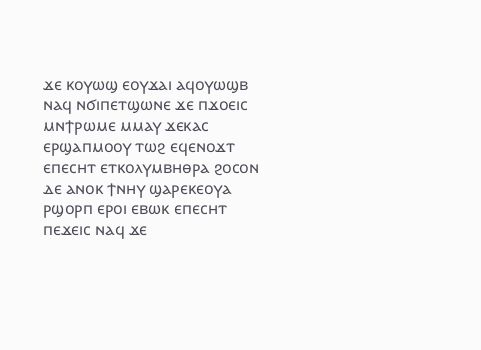ϫⲉ ⲕⲟⲩⲱϣ ⲉⲟⲩϫⲁⲓ ⲁϥⲟⲩⲱϣⲃ ⲛⲁϥ ⲛϭⲓⲡⲉⲧϣⲱⲛⲉ ϫⲉ ⲡϫⲟⲉⲓⲥ ⲙⲛϯⲣⲱⲙⲉ ⲙⲙⲁⲩ ϫⲉⲕⲁⲥ ⲉⲣϣⲁⲡⲙⲟⲟⲩ ⲧⲱϩ ⲉϥⲉⲛⲟϫⲧ ⲉⲡⲉⲥⲏⲧ ⲉⲧⲕⲟⲗⲩⲙⲃⲏⲑⲣⲁ ϩⲟⲥⲟⲛ ⲇⲉ ⲁⲛⲟⲕ ϯⲛⲏⲩ ϣⲁⲣⲉⲕⲉⲟⲩⲁ ⲣϣⲟⲣⲡ ⲉⲣⲟⲓ ⲉⲃⲱⲕ ⲉⲡⲉⲥⲏⲧ ⲡⲉϫⲉⲓⲥ ⲛⲁϥ ϫⲉ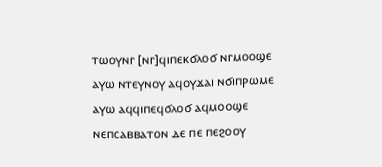ⲧⲱⲟⲩⲛⲅ [ⲛⲅ]ϥⲓⲡⲉⲕϭⲗⲟϭ ⲛⲅⲙⲟⲟϣⲉ ⲁⲩⲱ ⲛⲧⲉⲩⲛⲟⲩ ⲁϥⲟⲩϫⲁⲓ ⲛϭⲓⲡⲣⲱⲙⲉ ⲁⲩⲱ ⲁϥϥⲓⲡⲉϥϭⲗⲟϭ ⲁϥⲙⲟⲟϣⲉ ⲛⲉⲡⲥⲁⲃⲃⲁⲧⲟⲛ ⲇⲉ ⲡⲉ ⲡⲉϩⲟⲟⲩ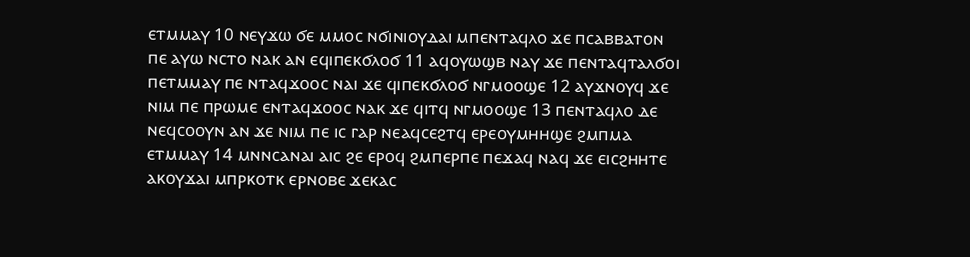ⲉⲧⲙⲙⲁⲩ 10 ⲛⲉⲩϫⲱ ϭⲉ ⲙⲙⲟⲥ ⲛϭⲓⲛⲓⲟⲩⲇⲁⲓ ⲙⲡⲉⲛⲧⲁϥⲗⲟ ϫⲉ ⲡⲥⲁⲃⲃⲁⲧⲟⲛ ⲡⲉ ⲁⲩⲱ ⲛⲥⲧⲟ ⲛⲁⲕ ⲁⲛ ⲉϥⲓⲡⲉⲕϭⲗⲟϭ 11 ⲁϥⲟⲩⲱϣⲃ ⲛⲁⲩ ϫⲉ ⲡⲉⲛⲧⲁϥⲧⲁⲗϭⲟⲓ ⲡⲉⲧⲙⲙⲁⲩ ⲡⲉ ⲛⲧⲁϥϫⲟⲟⲥ ⲛⲁⲓ ϫⲉ ϥⲓⲡⲉⲕϭⲗⲟϭ ⲛⲅⲙⲟⲟϣⲉ 12 ⲁⲩϫⲛⲟⲩϥ ϫⲉ ⲛⲓⲙ ⲡⲉ ⲡⲣⲱⲙⲉ ⲉⲛⲧⲁϥϫⲟⲟⲥ ⲛⲁⲕ ϫⲉ ϥⲓⲧϥ ⲛⲅⲙⲟⲟϣⲉ 13 ⲡⲉⲛⲧⲁϥⲗⲟ ⲇⲉ ⲛⲉϥⲥⲟⲟⲩⲛ ⲁⲛ ϫⲉ ⲛⲓⲙ ⲡⲉ ⲓⲥ ⲅⲁⲣ ⲛⲉⲁϥⲥⲉϩⲧϥ ⲉⲣⲉⲟⲩⲙⲏⲏϣⲉ ϩⲙⲡⲙⲁ ⲉⲧⲙⲙⲁⲩ 14 ⲙⲛⲛⲥⲁⲛⲁⲓ ⲁⲓⲥ ϩⲉ ⲉⲣⲟϥ ϩⲙⲡⲉⲣⲡⲉ ⲡⲉϫⲁϥ ⲛⲁϥ ϫⲉ ⲉⲓⲥϩⲏⲏⲧⲉ ⲁⲕⲟⲩϫⲁⲓ ⲙⲡⲣⲕⲟⲧⲕ ⲉⲣⲛⲟⲃⲉ ϫⲉⲕⲁⲥ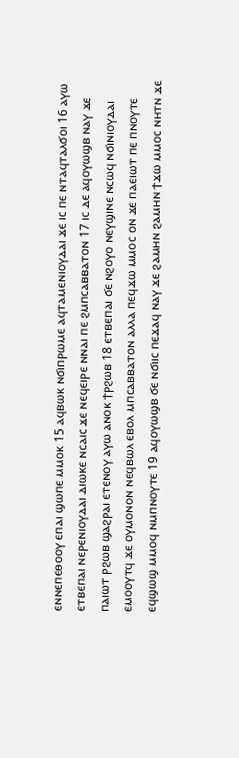ⲉⲛⲛⲉⲡⲉⲑⲟⲟⲩ ⲉⲡⲁⲓ ϣⲱⲡⲉ ⲙⲙⲟⲕ 15 ⲁϥⲃⲱⲕ ⲛϭⲓⲡⲣⲱⲙⲉ ⲁϥⲧⲁⲙⲉⲛⲓⲟⲩⲇⲁⲓ ϫⲉ ⲓⲥ ⲡⲉ ⲛⲧⲁϥⲧⲁⲗϭⲟⲓ 16 ⲁⲩⲱ ⲉⲧⲃⲉⲡⲁⲓ ⲛⲉⲣⲉⲛⲓⲟⲩⲇⲁⲓ ⲇⲓⲱⲕⲉ ⲛⲥⲁⲓⲥ ϫⲉ ⲛⲉϥⲉⲓⲣⲉ ⲛⲛⲁⲓ ⲡⲉ ϩⲙⲡⲥⲁⲃⲃⲁⲧⲟⲛ 17 ⲓⲥ ⲇⲉ ⲁϥⲟⲩⲱϣⲃ ⲛⲁⲩ ϫⲉ ⲡⲁⲓⲱⲧ ⲣϩⲱⲃ ϣⲁϩⲣⲁⲓ ⲉⲧⲉⲛⲟⲩ ⲁⲩⲱ ⲁⲛⲟⲕ ϯⲣϩⲱⲃ 18 ⲉⲧⲃⲉⲡⲁⲓ ϭⲉ ⲛϩⲟⲩⲟ ⲛⲉⲩϣⲓⲛⲉ ⲛⲥⲱϥ ⲛϭⲓⲛⲓⲟⲩⲇⲁⲓ ⲉⲙⲟⲟⲩⲧϥ ϫⲉ ⲟⲩⲙⲟⲛⲟⲛ ⲛⲉϥⲃⲱⲗ ⲉⲃⲟⲗ ⲙⲡⲥⲁⲃⲃⲁⲧⲟⲛ ⲁⲗⲗⲁ ⲡⲉϥϫⲱ ⲙⲙⲟⲥ ⲟⲛ ϫⲉ ⲡⲁⲉⲓⲱⲧ ⲡⲉ ⲡⲛⲟⲩⲧⲉ ⲉϥϣⲱϣ ⲙⲙⲟϥ ⲛⲙⲡⲛⲟⲩⲧⲉ 19 ⲁϥⲟⲩⲱϣⲃ ϭⲉ ⲛϭⲓⲓⲥ ⲡⲉϫⲁϥ ⲛⲁⲩ ϫⲉ ϩⲁⲙⲏⲛ ϩⲁⲙⲏⲛ ϯϫⲱ ⲙⲙⲟⲥ ⲛⲏⲧⲛ ϫⲉ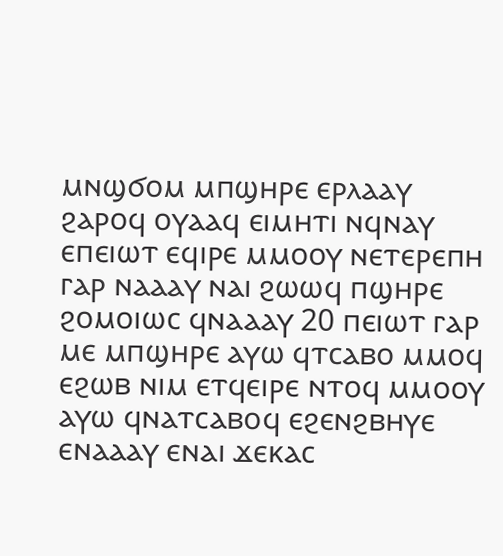ⲙⲛϣϭⲟⲙ ⲙⲡϣⲏⲣⲉ ⲉⲣⲗⲁⲁⲩ ϩⲁⲣⲟϥ ⲟⲩⲁⲁϥ ⲉⲓⲙⲏⲧⲓ ⲛϥⲛⲁⲩ ⲉⲡⲉⲓⲱⲧ ⲉϥⲓⲣⲉ ⲙⲙⲟⲟⲩ ⲛⲉⲧⲉⲣⲉⲡⲏ ⲅⲁⲣ ⲛⲁⲁⲁⲩ ⲛⲁⲓ ϩⲱⲱϥ ⲡϣⲏⲣⲉ ϩⲟⲙⲟⲓⲱⲥ ϥⲛⲁⲁⲁⲩ 20 ⲡⲉⲓⲱⲧ ⲅⲁⲣ ⲙⲉ ⲙⲡϣⲏⲣⲉ ⲁⲩⲱ ϥⲧⲥⲁⲃⲟ ⲙⲙⲟϥ ⲉϩⲱⲃ ⲛⲓⲙ ⲉⲧϥⲉⲓⲣⲉ ⲛⲧⲟϥ ⲙⲙⲟⲟⲩ ⲁⲩⲱ ϥⲛⲁⲧⲥⲁⲃⲟϥ ⲉϩⲉⲛϩⲃⲏⲩⲉ ⲉⲛⲁⲁⲁⲩ ⲉⲛⲁⲓ ϫⲉⲕⲁⲥ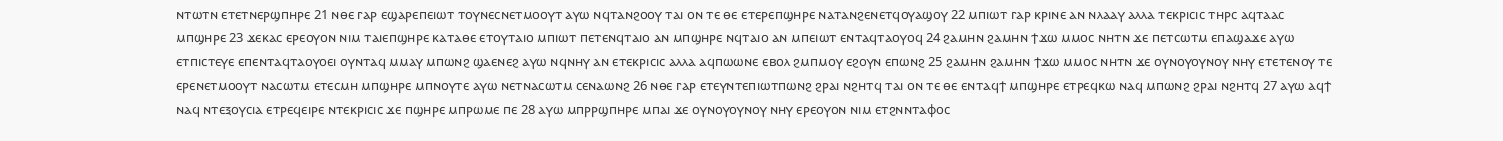ⲛⲧⲱⲧⲛ ⲉⲧⲉⲧⲛⲉⲣϣⲡⲏⲣⲉ 21 ⲛⲑⲉ ⲅⲁⲣ ⲉϣⲁⲣⲉⲡⲉⲓⲱⲧ ⲧⲟⲩⲛⲉⲥⲛⲉⲧⲙⲟⲟⲩⲧ ⲁⲩⲱ ⲛϥⲧⲁⲛϩⲟⲟⲩ ⲧⲁⲓ ⲟⲛ ⲧⲉ ⲑⲉ ⲉⲧⲉⲣⲉⲡϣⲏⲣⲉ ⲛⲁⲧⲁⲛϩⲉⲛⲉⲧϥⲟⲩⲁϣⲟⲩ 22 ⲙⲡⲓⲱⲧ ⲅⲁⲣ ⲕⲣⲓⲛⲉ ⲁⲛ ⲛⲗⲁⲁⲩ ⲁⲗⲗⲁ ⲧⲉⲕⲣⲓⲥⲓⲥ ⲧⲏⲣⲥ ⲁϥⲧⲁⲁⲥ ⲙⲡϣⲏⲣⲉ 23 ϫⲉⲕⲁⲥ ⲉⲣⲉⲟⲩⲟⲛ ⲛⲓⲙ ⲧⲁⲓⲉⲡϣⲏⲣⲉ ⲕⲁⲧⲁⲑⲉ ⲉⲧⲟⲩⲧⲁⲓⲟ ⲙⲡⲓⲱⲧ ⲡⲉⲧⲉⲛϥⲧⲁⲓⲟ ⲁⲛ ⲙⲡϣⲏⲣⲉ ⲛϥⲧⲁⲓⲟ ⲁⲛ ⲙⲡⲉⲓⲱⲧ ⲉⲛⲧⲁϥⲧⲁⲟⲩⲟϥ 24 ϩⲁⲙⲏⲛ ϩⲁⲙⲏⲛ ϯϫⲱ ⲙⲙⲟⲥ ⲛⲏⲧⲛ ϫⲉ ⲡⲉⲧⲥⲱⲧⲙ ⲉⲡⲁϣⲁϫⲉ ⲁⲩⲱ ⲉⲧⲡⲓⲥⲧⲉⲩⲉ ⲉⲡⲉⲛⲧⲁϥⲧⲁⲟⲩⲟⲉⲓ ⲟⲩⲛⲧⲁϥ ⲙⲙⲁⲩ ⲙⲡⲱⲛϩ ϣⲁⲉⲛⲉϩ ⲁⲩⲱ ⲛϥⲛⲏⲩ ⲁⲛ ⲉⲧⲉⲕⲣⲓⲥⲓⲥ ⲁⲗⲗⲁ ⲁϥⲡⲱⲱⲛⲉ ⲉⲃⲟⲗ ϩⲙⲡⲙⲟⲩ ⲉϩⲟⲩⲛ ⲉⲡⲱⲛϩ 25 ϩⲁⲙⲏⲛ ϩⲁⲙⲏⲛ ϯϫⲱ ⲙⲙⲟⲥ ⲛⲏⲧⲛ ϫⲉ ⲟⲩⲛⲟⲩⲟⲩⲛⲟⲩ ⲛⲏⲩ ⲉⲧⲉⲧⲉⲛⲟⲩ ⲧⲉ ⲉⲣⲉⲛⲉⲧⲙⲟⲟⲩⲧ ⲛⲁⲥⲱⲧⲙ ⲉⲧⲉⲥⲙⲏ ⲙⲡϣⲏⲣⲉ ⲙⲡⲛⲟⲩⲧⲉ ⲁⲩⲱ ⲛⲉⲧⲛⲁⲥⲱⲧⲙ ⲥⲉⲛⲁⲱⲛϩ 26 ⲛⲑⲉ ⲅⲁⲣ ⲉⲧⲉⲩⲛⲧⲉⲡⲓⲱⲧⲡⲱⲛϩ ϩⲣⲁⲓ ⲛϩⲏⲧϥ ⲧⲁⲓ ⲟⲛ ⲧⲉ ⲑⲉ ⲉⲛⲧⲁϥϯ ⲙⲡϣⲏⲣⲉ ⲉⲧⲣⲉϥⲕⲱ ⲛⲁϥ ⲙⲡⲱⲛϩ ϩⲣⲁⲓ ⲛϩⲏⲧϥ 27 ⲁⲩⲱ ⲁϥϯ ⲛⲁϥ ⲛⲧⲉⲝⲟⲩⲥⲓⲁ ⲉⲧⲣⲉϥⲉⲓⲣⲉ ⲛⲧⲉⲕⲣⲓⲥⲓⲥ ϫⲉ ⲡϣⲏⲣⲉ ⲙⲡⲣⲱⲙⲉ ⲡⲉ 28 ⲁⲩⲱ ⲙⲡⲣⲣϣⲡⲏⲣⲉ ⲙⲡⲁⲓ ϫⲉ ⲟⲩⲛⲟⲩⲟⲩⲛⲟⲩ ⲛⲏⲩ ⲉⲣⲉⲟⲩⲟⲛ ⲛⲓⲙ ⲉⲧϩⲛⲛⲧⲁⲫⲟⲥ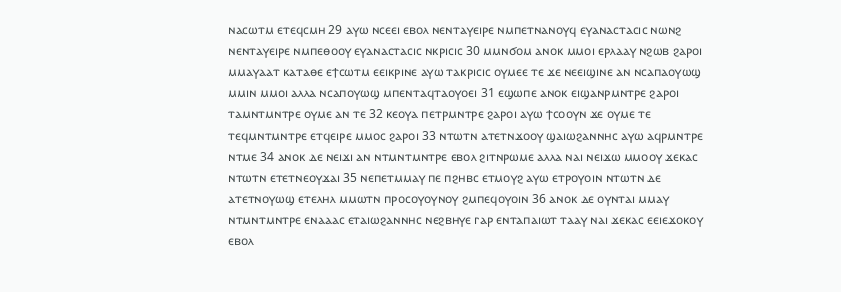ⲛⲁⲥⲱⲧⲙ ⲉⲧⲉϥⲥⲙⲏ 29 ⲁⲩⲱ ⲛⲥⲉⲉⲓ ⲉⲃⲟⲗ ⲛⲉⲛⲧⲁⲩⲉⲓⲣⲉ ⲛⲙⲡⲉⲧⲛⲁⲛⲟⲩϥ ⲉⲩⲁⲛⲁⲥⲧⲁⲥⲓⲥ ⲛⲱⲛϩ ⲛⲉⲛⲧⲁⲩⲉⲓⲣⲉ ⲛⲙⲡⲉⲑⲟⲟⲩ ⲉⲩⲁⲛⲁⲥⲧⲁⲥⲓⲥ ⲛⲕⲣⲓⲥⲓⲥ 30 ⲙⲙⲛϭⲟⲙ ⲁⲛⲟⲕ ⲙⲙⲟⲓ ⲉⲣⲗⲁⲁⲩ ⲛϩⲱⲃ ϩⲁⲣⲟⲓ ⲙⲙⲁⲩⲁⲁⲧ ⲕⲁⲧⲁⲑⲉ ⲉϯⲥⲱⲧⲙ ⲉⲉⲓⲕⲣⲓⲛⲉ ⲁⲩⲱ ⲧⲁⲕⲣⲓⲥⲓⲥ ⲟⲩⲙⲉⲉ ⲧⲉ ϫⲉ ⲛⲉⲉⲓϣⲓⲛⲉ ⲁⲛ ⲛⲥⲁⲡⲁⲟⲩⲱϣ ⲙⲙⲓⲛ ⲙⲙⲟⲓ ⲁⲗⲗⲁ ⲛⲥⲁⲡⲟⲩⲱϣ ⲙⲡⲉⲛⲧⲁϥⲧⲁⲟⲩⲟⲉⲓ 31 ⲉϣⲱⲡⲉ ⲁⲛⲟⲕ ⲉⲓϣⲁⲛⲣⲙⲛⲧⲣⲉ ϩⲁⲣⲟⲓ ⲧⲁⲙⲛⲧⲙⲛⲧⲣⲉ ⲟⲩⲙⲉ ⲁⲛ ⲧⲉ 32 ⲕⲉⲟⲩⲁ ⲡⲉⲧⲣⲙⲛⲧⲣⲉ ϩⲁⲣⲟⲓ ⲁⲩⲱ ϯⲥⲟⲟⲩⲛ ϫⲉ ⲟⲩⲙⲉ ⲧⲉ ⲧⲉϥⲙⲛⲧⲙⲛⲧⲣⲉ ⲉⲧϥⲉⲓⲣⲉ ⲙⲙⲟⲥ ϩⲁⲣⲟⲓ 33 ⲛⲧⲱⲧⲛ ⲁⲧⲉⲧⲛϫⲟⲟⲩ ϣⲁⲓⲱϩⲁⲛⲛⲏⲥ ⲁⲩⲱ ⲁϥⲣⲙⲛⲧⲣⲉ ⲛⲧⲙⲉ 34 ⲁⲛⲟⲕ ⲇⲉ ⲛⲉⲓϫⲓ ⲁⲛ ⲛⲧⲙⲛⲧⲙⲛⲧⲣⲉ ⲉⲃⲟⲗ ϩⲓⲧⲛⲣⲱⲙⲉ ⲁⲗⲗⲁ ⲛⲁⲓ ⲛⲉⲓϫⲱ ⲙⲙⲟⲟⲩ ϫⲉⲕⲁⲥ ⲛⲧⲱⲧⲛ ⲉⲧⲉⲧⲛⲉⲟⲩϫⲁⲓ 35 ⲛⲉⲡⲉⲧⲙⲙⲁⲩ ⲡⲉ ⲡϩⲏⲃⲥ ⲉⲧⲙⲟⲩϩ ⲁⲩⲱ ⲉⲧⲣⲟⲩⲟⲓⲛ ⲛⲧⲱⲧⲛ ⲇⲉ ⲁⲧⲉⲧⲛⲟⲩⲱϣ ⲉⲧⲉⲗⲏⲗ ⲙⲙⲱⲧⲛ ⲡⲣⲟⲥⲟⲩⲟⲩⲛⲟⲩ ϩⲙⲡⲉϥⲟⲩⲟⲓⲛ 36 ⲁⲛⲟⲕ ⲇⲉ ⲟⲩⲛⲧⲁⲓ ⲙⲙⲁⲩ ⲛⲧⲙⲛⲧⲙⲛⲧⲣⲉ ⲉⲛⲁⲁⲁⲥ ⲉⲧⲁⲓⲱϩⲁⲛⲛⲏⲥ ⲛⲉϩⲃⲏⲩⲉ ⲅⲁⲣ ⲉⲛⲧⲁⲡⲁⲓⲱⲧ ⲧⲁⲁⲩ ⲛⲁⲓ ϫⲉⲕⲁⲥ ⲉⲉⲓⲉϫⲟⲕⲟⲩ ⲉⲃⲟⲗ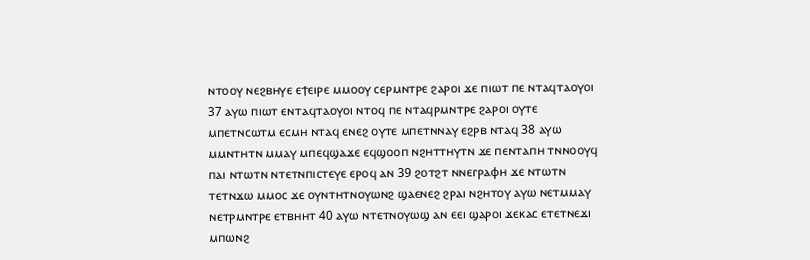ⲛⲧⲟⲟⲩ ⲛⲉϩⲃⲏⲩⲉ ⲉϯⲉⲓⲣⲉ ⲙⲙⲟⲟⲩ ⲥⲉⲣⲙⲛⲧⲣⲉ ϩⲁⲣⲟⲓ ϫⲉ ⲡⲓⲱⲧ ⲡⲉ ⲛⲧⲁϥⲧⲁⲟⲩⲟⲓ 37 ⲁⲩⲱ ⲡⲓⲱⲧ ⲉⲛⲧⲁϥⲧⲁⲟⲩⲟⲓ ⲛⲧⲟϥ ⲡⲉ ⲛⲧⲁϥⲣⲙⲛⲧⲣⲉ ϩⲁⲣⲟⲓ ⲟⲩⲧⲉ ⲙⲡⲉⲧⲛⲥⲱⲧⲙ ⲉⲥⲙⲏ ⲛⲧⲁϥ ⲉⲛⲉϩ ⲟⲩⲧⲉ ⲙⲡⲉⲧⲛⲛⲁⲩ ⲉϩⲣⲃ ⲛⲧⲁϥ 38 ⲁⲩⲱ ⲙⲙⲛⲧⲏⲧⲛ ⲙⲙⲁⲩ ⲙⲡⲉϥϣⲁϫⲉ ⲉϥϣⲟⲟⲡ ⲛϩⲏⲧⲧⲏⲩⲧⲛ ϫⲉ ⲡⲉⲛⲧⲁⲡⲏ ⲧⲛⲛⲟⲟⲩϥ ⲡⲁⲓ ⲛⲧⲱⲧⲛ ⲛⲧⲉⲧⲛⲡⲓⲥⲧⲉⲩⲉ ⲉⲣⲟϥ ⲁⲛ 39 ϩⲟⲧϩⲧ ⲛⲛⲉⲅⲣⲁⲫⲏ ϫⲉ ⲛⲧⲱⲧⲛ ⲧⲉⲧⲛϫⲱ ⲙⲙⲟⲥ ϫⲉ ⲟⲩⲛⲧⲏⲧⲛⲟⲩⲱⲛϩ ϣⲁⲉⲛⲉϩ ϩⲣⲁⲓ ⲛϩⲏⲧⲟⲩ ⲁⲩⲱ ⲛⲉⲧⲙⲙⲁⲩ ⲛⲉⲧⲣⲙⲛⲧⲣⲉ ⲉⲧⲃⲏⲏⲧ 40 ⲁⲩⲱ ⲛⲧⲉⲧⲛⲟⲩⲱϣ ⲁⲛ ⲉⲉⲓ ϣⲁⲣⲟⲓ ϫⲉⲕⲁⲥ ⲉⲧⲉⲧⲛⲉϫⲓ ⲙⲡⲱⲛϩ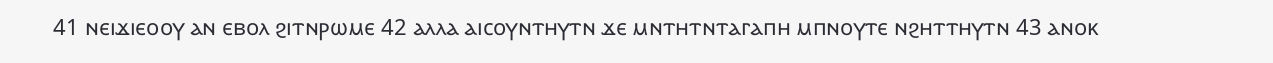41 ⲛⲉⲓϫⲓⲉⲟⲟⲩ ⲁⲛ ⲉⲃⲟⲗ ϩⲓⲧⲛⲣⲱⲙⲉ 42 ⲁⲗⲗⲁ ⲁⲓⲥⲟⲩⲛⲧⲏⲩⲧⲛ ϫⲉ ⲙⲛⲧⲏⲧⲛⲧⲁⲅⲁⲡⲏ ⲙⲡⲛⲟⲩⲧⲉ ⲛϩⲏⲧⲧⲏⲩⲧⲛ 43 ⲁⲛⲟⲕ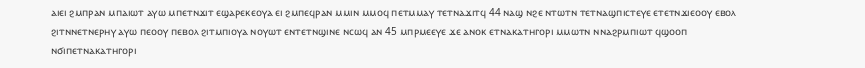ⲁⲓⲉⲓ ϩⲙⲡⲣⲁⲛ ⲙⲡⲁⲓⲱⲧ ⲁⲩⲱ ⲙⲡⲉⲧⲛϫⲓⲧ ⲉϣⲁⲣⲉⲕⲉⲟⲩⲁ ⲉⲓ ϩⲙⲡⲉϥⲣⲁⲛ ⲙⲙⲓⲛ ⲙⲙⲟϥ ⲡⲉⲧⲙⲙⲁⲩ ⲧⲉⲧⲛⲁϫⲓⲧϥ 44 ⲛⲁϣ ⲛϩⲉ ⲛⲧⲱⲧⲛ ⲧⲉⲧⲛⲁϣⲡⲓⲥⲧⲉⲩⲉ ⲉⲧⲉⲧⲛϫⲓⲉⲟⲟⲩ ⲉⲃⲟⲗ ϩⲓⲧⲛⲛⲉⲧⲛⲉⲣⲏⲩ ⲁⲩⲱ ⲡⲉⲟⲟⲩ ⲡⲉⲃⲟⲗ ϩⲓⲧⲙⲡⲓⲟⲩⲁ ⲛⲟⲩⲱⲧ ⲉⲛⲧⲉⲧⲛϣⲓⲛⲉ ⲛⲥⲱϥ ⲁⲛ 45 ⲙⲡⲣⲙⲉⲉⲩⲉ ϫⲉ ⲁⲛⲟⲕ ⲉⲧⲛⲁⲕⲁⲧⲏⲅⲟⲣⲓ ⲙⲙⲱⲧⲛ ⲛⲛⲁϩⲣⲙⲡⲓⲱⲧ ϥϣⲟⲟⲡ ⲛϭⲓⲡⲉⲧⲛⲁⲕⲁⲧⲏⲅⲟⲣⲓ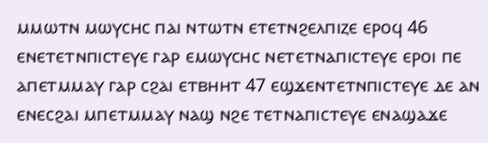ⲙⲙⲱⲧⲛ ⲙⲱⲩⲥⲏⲥ ⲡⲁⲓ ⲛⲧⲱⲧⲛ ⲉⲧⲉⲧⲛϩⲉⲗⲡⲓⲍⲉ ⲉⲣⲟϥ 46 ⲉⲛⲉⲧⲉⲧⲛⲡⲓⲥⲧⲉⲩⲉ ⲅⲁⲣ ⲉⲙⲱⲩⲥⲏⲥ ⲛⲉⲧⲉⲧⲛⲁⲡⲓⲥⲧⲉⲩⲉ ⲉⲣⲟⲓ ⲡⲉ ⲁⲡⲉⲧⲙⲙⲁⲩ ⲅⲁⲣ ⲥϩⲁⲓ ⲉⲧⲃⲏⲏⲧ 47 ⲉϣϫⲉⲛⲧⲉⲧⲛⲡⲓⲥⲧⲉⲩⲉ ⲇⲉ ⲁⲛ ⲉⲛⲉⲥϩⲁⲓ ⲙⲡⲉⲧⲙⲙⲁⲩ ⲛⲁϣ ⲛϩⲉ ⲧⲉⲧⲛⲁⲡⲓⲥⲧⲉⲩⲉ ⲉⲛⲁϣⲁϫⲉ